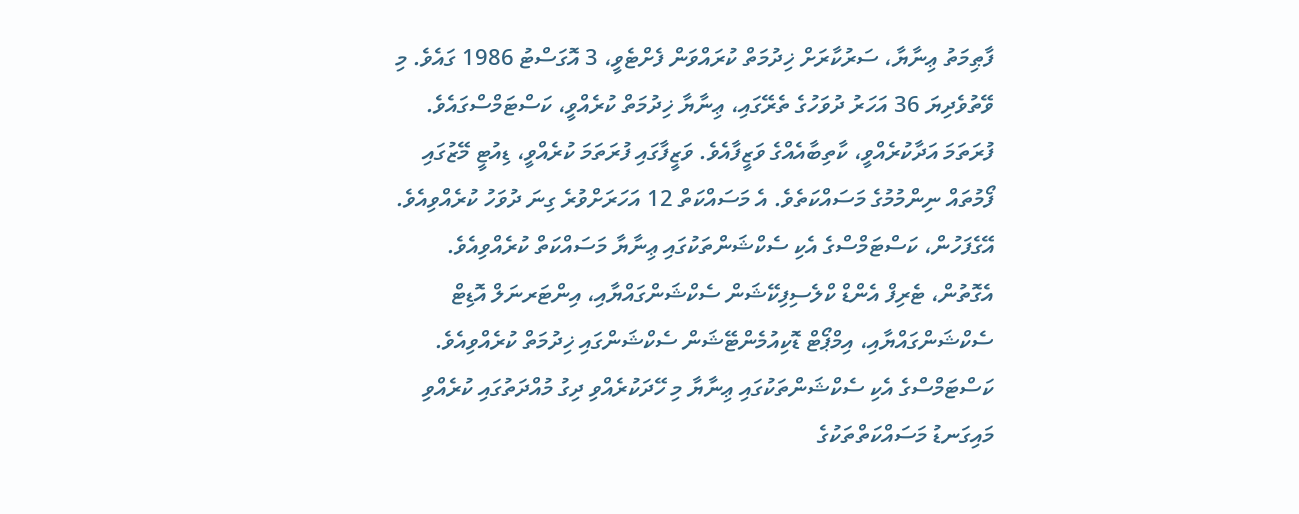ފާޠިމަތު ޢިނާޔާ، ސަރުކާރަށް ޚިދުމަތް ކުރައްވަން ފެށްޓެވީ، 3 އޮގަސްޓު 1986 ގައެވެ. މި ވޭތުވެދިޔަ 36 އަހަރު ދުވަހުގެ ތެރޭގައި، ޢިނާޔާ ޚިދުމަތް ކުރެއްވީ، ކަސްޓަމްސްގައެވެ. ފުރަތަމަ އަދާކުރެއްވީ، ކާތިބާއެއްގެ ވަޒީފާއެވެ. ވަޒީފާގައި ފުރަތަމަ ކުރެއްވީ، ޑިއުޓީ މޭޒުގައި ފޯމުތައް ނިންމުމުގެ މަސައްކަތެވެ. އެ މަސައްކަތް 12 އަހަރަށްވުރެ ގިނަ ދުވަހު ކުރެއްވިއެވެ. އޭގެފަހުން، ކަސްޓަމްސްގެ އެކި ސެކްޝަންތަކުގައި ޢިނާޔާ މަސައްކަތް ކުރެއްވިއެވެ. އެގޮތުން، ޓެރިފް އެންޑް ކްލެސިފިކޭޝަން ސެކްޝަންގައްޔާއި، އިންޓަރނަލް އޮޑިޓް ސެކްޝަންގައްޔާއި، އިމްޕޯޓް ޑޮކިއުމެންޓޭޝަން ސެކްޝަންގައި ޚިދުމަތް ކުރެއްވިއެވެ.
ކަސްޓަމްސްގެ އެކި ސެކްޝަންތަކުގައި ޢިނާޔާ މި ހޭދަކުރެއްވި ދިގު މުއްދަތުގައި ކުރެއްވި މައިގަނޑު މަސައްކަތްތަކުގެ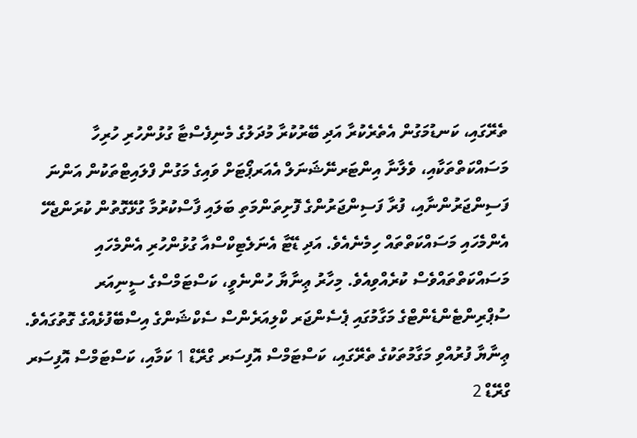ތެރޭގައި، ކަނޑުމަގުން އެތެރެކުރާ އަދި ބޭރުކުރާ މުދަލުގެ މެނިފެސްޓާ ގުޅުންހުރި ހުރިހާ މަސައްކަތްތަކާއި، ވެލާނާ އިންޓަރނޭޝަނަލް އެއަރޕޯޓަށް ވައިގެ މަގުން ފްލައިޓްތަކުން އަންނަ ފަސިންޖަރުންނާއި، ފުރާ ފަސިންޖަރުންގެ ފޮށިތަންމަތި ބަލައި ފާސްކުރުމާ ގުޅޭގޮތުން ކުރަންޖެހޭ އެންމެހައި މަސައްކަތްތައް ހިމެނެއެވެ. އަދި ޑޭޓާ އެނަލެޓިކްސްއާ ގުޅުންހުރި އެންމެހައި މަސައްކަތްތައްވެސް ކުރެއްވިއެވެ. މިހާރު ޢިނާޔާ ހުންނެވީ، ކަސްޓަމްސްގެ ސީނިއަރ ސުޕްރިންޓެންޑެންޓްގެ މަގާމުގައި ޕެސެންޖަރ ކްލިއަރެންސް ސެކްޝަންގެ އިސްބޭފުޅެއްގެ ގޮތުގައެވެ.
ޢިނާޔާ ފުރުއްވި މަގާމުތަކުގެ ތެރޭގައި، ކަސްޓަމްސް އޮފިސަރ ގްރޭޑް 1 ކަމާއި، ކަސްޓަމްސް އޮފިސަރ ގްރޭޑް 2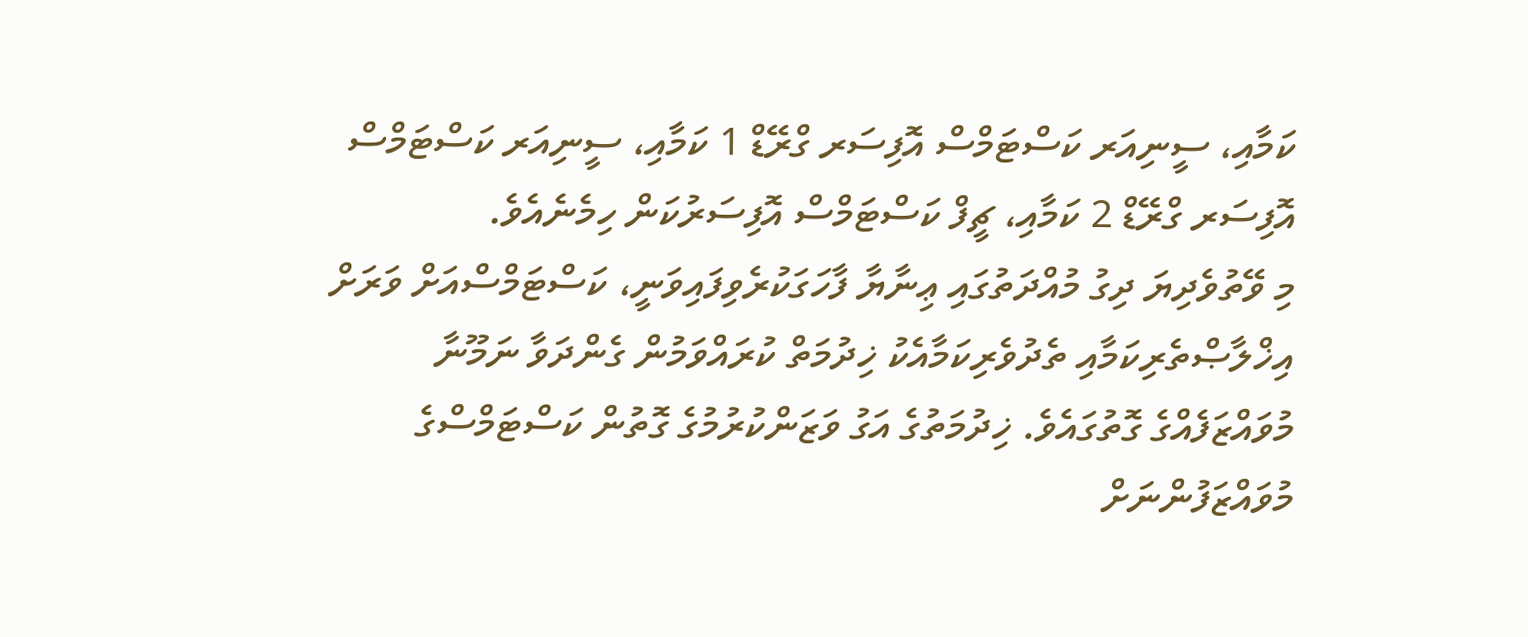ކަމާއި، ސީނިއަރ ކަސްޓަމްސް އޮފިސަރ ގްރޭޑް 1 ކަމާއި، ސީނިއަރ ކަސްޓަމްސް އޮފިސަރ ގްރޭޑް 2 ކަމާއި، ޗީފް ކަސްޓަމްސް އޮފިސަރުކަން ހިމެނެއެވެ.
މި ވޭތުވެދިޔަ ދިގު މުއްދަތުގައި ޢިނާޔާ ފާހަގަކުރެވިފައިވަނީ، ކަސްޓަމްސްއަށް ވަރަށް އިޚްލާޞްތެރިކަމާއި ތެދުވެރިކަމާއެކު ޚިދުމަތް ކުރައްވަމުން ގެންދަވާ ނަމޫނާ މުވައްޒަފެއްގެ ގޮތުގައެވެ. ޚިދުމަތުގެ އަގު ވަޒަންކުރުމުގެ ގޮތުން ކަސްޓަމްސްގެ މުވައްޒަފުންނަށް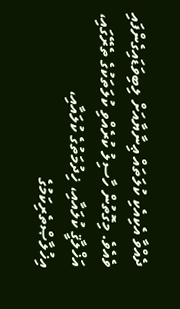ދެއްވާ އެކިއެކި ކުލަތައް ޢިނާޔާއަށް ލިބިވަޑައިގެންފައި ވެއެވެ. މިގޮތުން ހާސިލު ކުރެއްވި ކުލަތަކުގެ ތެރޭގައި، އަޚްލާޤީ ކުލައާއި، ޚިދުމަތުގެ ކުލައާއި، އިޚުލާޞްތެރިކަމުގެ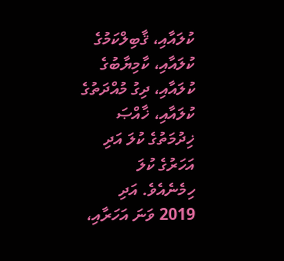ކުލައާއި، ޤާބިލްކަމުގެ ކުލައާއި، ކާމިޔާބުގެ ކުލައާއި، ދިގު މުއްދަތުގެ ކުލައާއި، ޚާއްޞަ ޚިދުމަތުގެ ކުލަ އަދި އަހަރުގެ ކުލަ ހިމެނެއެވެ. އަދި 2019 ވަނަ އަހަރާއި،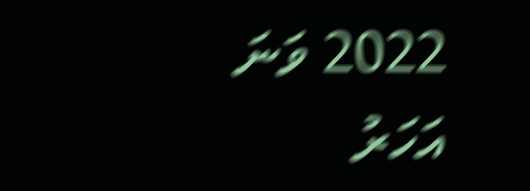2022 ވަނަ އަހަރު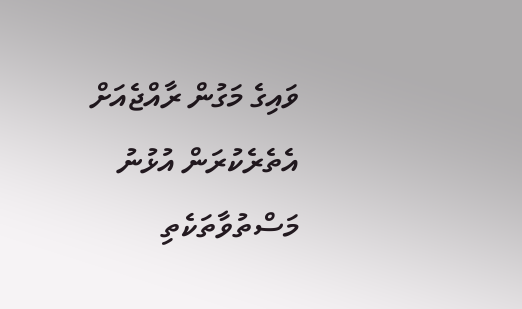ވައިގެ މަގުން ރާއްޖެއަށް އެތެރެކުރަން އުޅުނު މަސްތުވާތަކެތި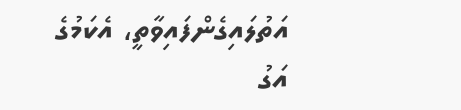އަތުލައިގެންފައިވާތީ، އެކަމުގެ އަގު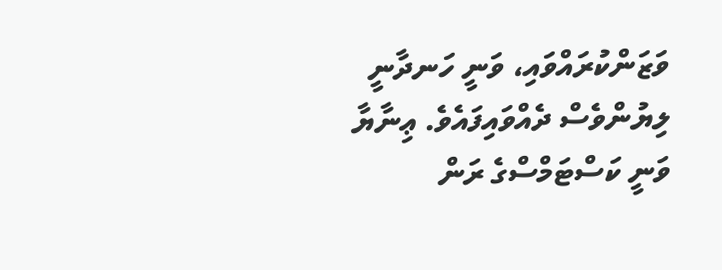ވަޒަންކުރައްވައި، ވަނީ ހަނދާނީ ލިޔުންވެސް ދެއްވައިފައެވެ. ޢިނާޔާ ވަނީ ކަސްޓަމްސްގެ ރަން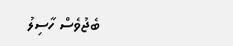ބެޖުވެސް ހާސިލު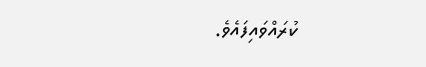ކުރައްވައިފައެވެ.